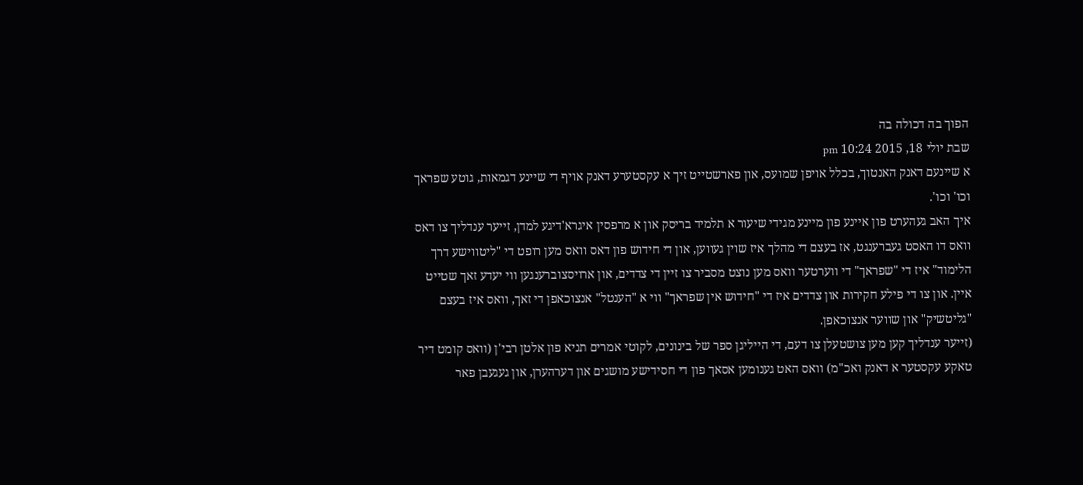הפוך בה דכולה בה
שבת יולי 18, 2015 10:24 pm
א שיינעם דאנק האנטוך, בכלל אויפן שמועס, און פארשטייט זיך א עקסטערע דאנק אויף די שיינע דגמאות, גוטע שפראך וכו' וכו'.
איך האב געהערט פון איינע פון מיינע מגידי שיעור א תלמיד בריסק און א מרפסין איגרא'דיגע למדן, זייער ענדליך צו דאס וואס דו האסט געברענגט, אז בעצם די מהלך איז שוין געווען, און די חידוש פון דאס וואס מען רופט די "ליטווישע דרך הלימוד" איז די "שפראך" די ווערטער וואס מען נוצט מסביר צו זיין די צדדים, און ארויסצוברענגען ווי יעדע זאך שטייט איין. און צו די פילע חקירות און צדדים איז די "חידוש אין שפראך" ווי א "הענטל" אנצוכאפן די זאך, וואס איז בעצם "גליטשיק" און שווער אנצוכאפן.
(זייער ענדליך קען מען צושטעלן צו דעם, די הייליגן ספר של בינונים, לקוטי אמרים תניא פון אלטן רבי'ן (וואס קומט דיר טאקע עקסטער א דאנק ואכ"מ) וואס האט גענומען אסאך פון די חסידישע מושגים און דערהערן, און געגעבן פאר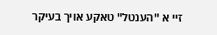זיי א "הענטל" טאקע אויך בעיקר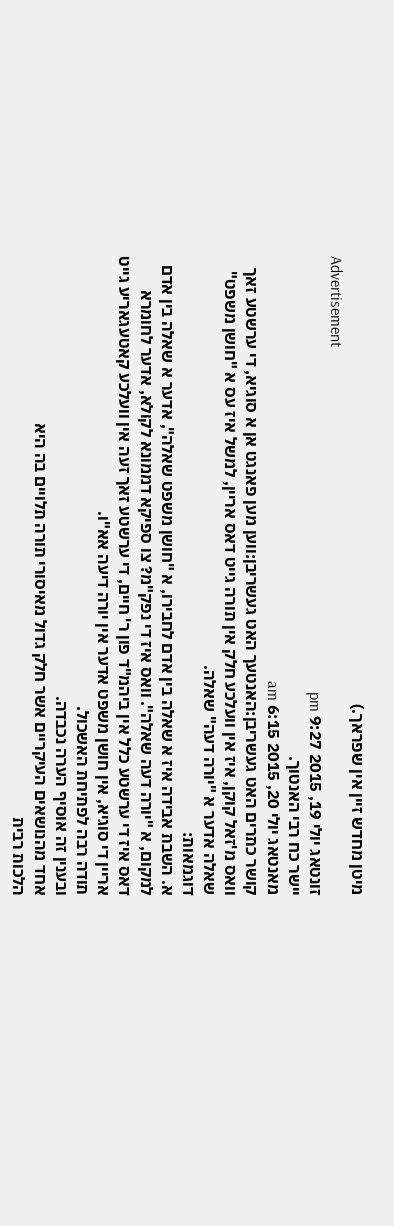מיטן מחדש זיין אין שפראך.)
Advertisement
זונטאג יולי 19, 2015 9:27 pm
יישר כח רבי האנטוך.
מאנטאג יולי 20, 2015 6:15 am
קושר כתרים האט געשריבן:האנטעך האט געשריבן:ווען מען פאנגט אן א סוגיא, די ערשטע זאך וואס מ'זאל קוקן, איז אין וועלכע חלק אין תורה גייט דאס אריין, למשל איז עס א "חושן משפט" שאלה אדער א "יורה דעה" שאלה.
דוגמאות:
א. השבת אבידה איז א שאלה בין אדם לחבירו, א "חושן משפט שאלה", אדער א שאלה בין אדם למקום, א "יורה דעה שאלה". וואס איז די נפק"מ? צו ספיקא דממונא לקולא, אדער לחומרא
דאס איז די ערשטע כלל אין ביהמ"ד פון ר' חיים, די ערשטע זאך זעה אין וועלכע קאטעגאריע גייט אריין די סוגיא, אין חושן משפט אדער אין יורה דיעה אא"ו.
תודה רבה לפתיחת האשכול.
ובענין זה אוסיף הערה נכבדה.
אחד מהנושאים העיקריים אשר חלק גדול מאיסורי תורה תלויים בה היא
הלכות רבית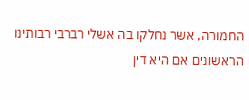החמורה, אשר נחלקו בה אשלי רברבי רבותינו הראשונים אם היא דין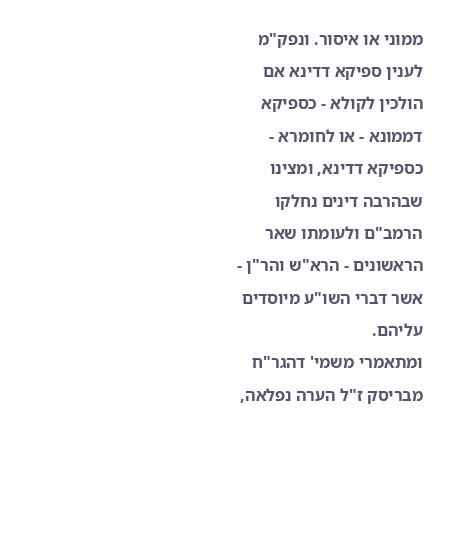ממוני או איסור. ונפק"מ לענין ספיקא דדינא אם הולכין לקולא - כספיקא דממונא - או לחומרא - כספיקא דדינא, ומצינו שבהרבה דינים נחלקו הרמב"ם ולעומתו שאר הראשונים - הרא"ש והר"ן - אשר דברי השו"ע מיוסדים עליהם.
ומתאמרי משמי' דהגר"ח מבריסק ז"ל הערה נפלאה,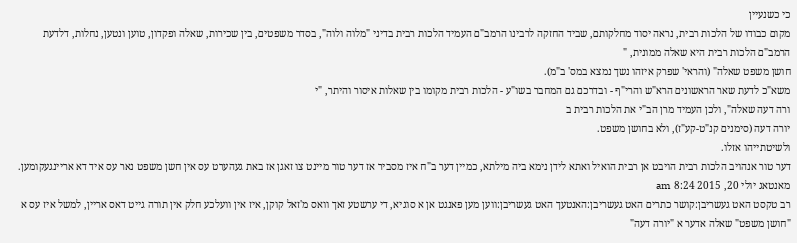כי כשנעיין
מקום כבודו של הלכות רבית, נראה יסוד מחלקותם, שביד החזקה לרבינו הרמב"ם העמיד הלכות רבית בדיני "מלוה ולוה", בסדר משפטים, בין שכירות, שאלה ופקדון, טוען ונטען, נחלות, דלדעת הרמב"ם הלכות רבית היא שאלה ממונית, "
חושן משפט שאלה" (והראי' שפרק איזהו נשך נמצא במס' ב"מ).
משא"כ לדעת שאר הראשונים הרא"ש והרי"ף - ובדרכם גם המחבר בשו"ע - הלכות רבית מקומו בין שאלות איסור והיתר, "י
ורה דעה שאלה", ולכן העמיד מרן הב"י את הלכות רבית ב
יורה דעה (סימנים קנ"ט-קע"ז), ולא בחושן משפט.
ולשיטתייהו אזלו.
דער טור אנהויב הלכות רבית הויבט אן רבית הואיל ואתא לידן נימא ביה מילתא, כמיין דער ב"ח איז מסביר אז דער טור מיינט צו זאגן אז באת געהערט עס אין חשן משפט נאר עס איד דא אריינגעקומען.
מאנטאג יולי 20, 2015 8:24 am
רב טקסט האט געשריבן:קושר כתרים האט געשריבן:האנטעך האט געשריבן:ווען מען פאנגט אן א סוגיא, די ערשטע זאך וואס מ'זאל קוקן, איז אין וועלכע חלק אין תורה גייט דאס אריין, למשל איז עס א "חושן משפט" שאלה אדער א "יורה דעה"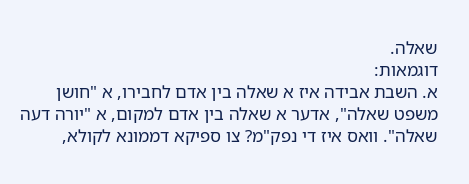שאלה.
דוגמאות:
א. השבת אבידה איז א שאלה בין אדם לחבירו, א "חושן משפט שאלה", אדער א שאלה בין אדם למקום, א "יורה דעה שאלה". וואס איז די נפק"מ? צו ספיקא דממונא לקולא,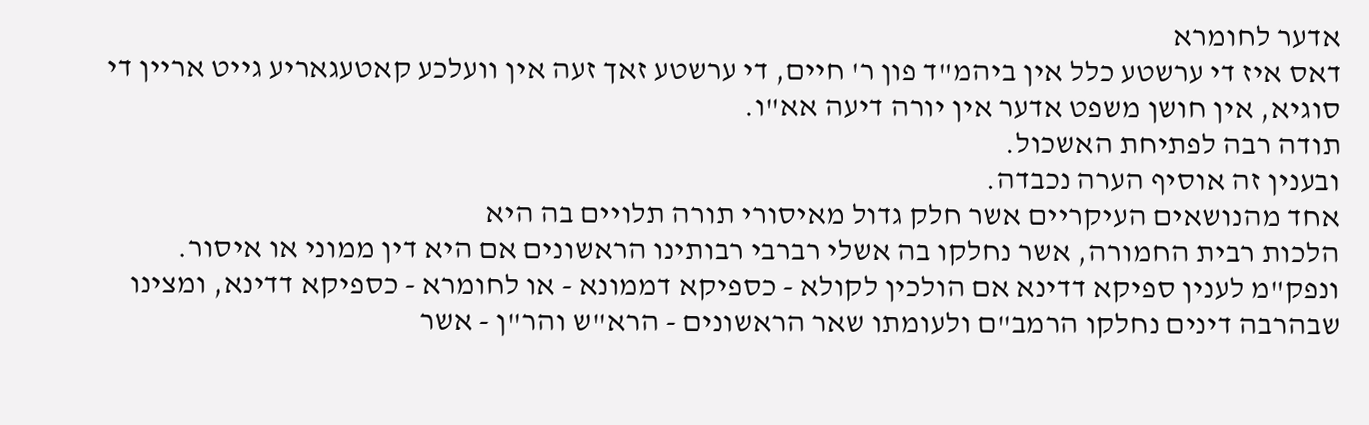אדער לחומרא
דאס איז די ערשטע כלל אין ביהמ"ד פון ר' חיים, די ערשטע זאך זעה אין וועלכע קאטעגאריע גייט אריין די סוגיא, אין חושן משפט אדער אין יורה דיעה אא"ו.
תודה רבה לפתיחת האשכול.
ובענין זה אוסיף הערה נכבדה.
אחד מהנושאים העיקריים אשר חלק גדול מאיסורי תורה תלויים בה היא
הלכות רבית החמורה, אשר נחלקו בה אשלי רברבי רבותינו הראשונים אם היא דין ממוני או איסור. ונפק"מ לענין ספיקא דדינא אם הולכין לקולא - כספיקא דממונא - או לחומרא - כספיקא דדינא, ומצינו שבהרבה דינים נחלקו הרמב"ם ולעומתו שאר הראשונים - הרא"ש והר"ן - אשר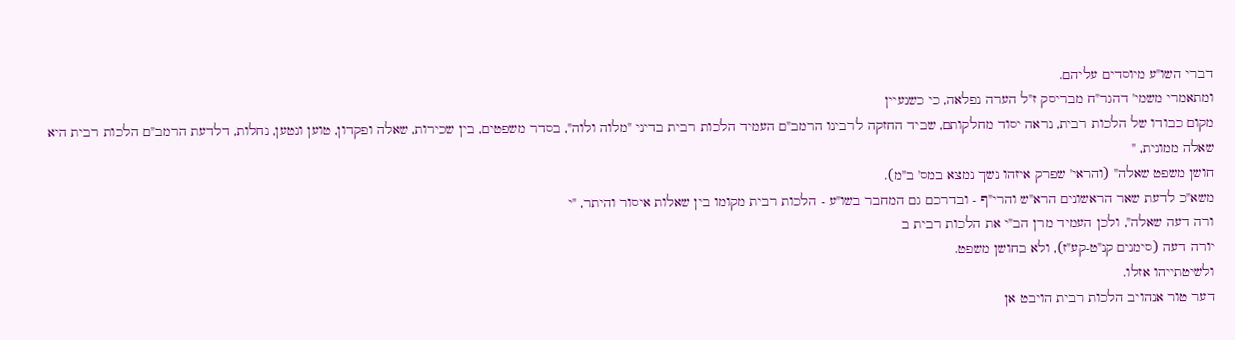דברי השו"ע מיוסדים עליהם.
ומתאמרי משמי' דהגר"ח מבריסק ז"ל הערה נפלאה, כי כשנעיין
מקום כבודו של הלכות רבית, נראה יסוד מחלקותם, שביד החזקה לרבינו הרמב"ם העמיד הלכות רבית בדיני "מלוה ולוה", בסדר משפטים, בין שכירות, שאלה ופקדון, טוען ונטען, נחלות, דלדעת הרמב"ם הלכות רבית היא שאלה ממונית, "
חושן משפט שאלה" (והראי' שפרק איזהו נשך נמצא במס' ב"מ).
משא"כ לדעת שאר הראשונים הרא"ש והרי"ף - ובדרכם גם המחבר בשו"ע - הלכות רבית מקומו בין שאלות איסור והיתר, "י
ורה דעה שאלה", ולכן העמיד מרן הב"י את הלכות רבית ב
יורה דעה (סימנים קנ"ט-קע"ז), ולא בחושן משפט.
ולשיטתייהו אזלו.
דער טור אנהויב הלכות רבית הויבט אן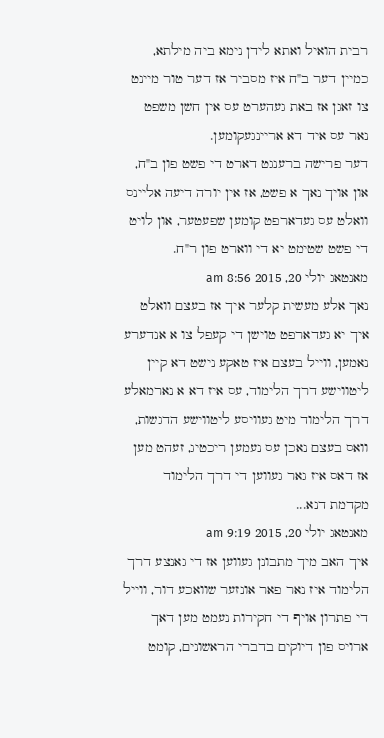רבית הואיל ואתא לידן נימא ביה מילתא, כמיין דער ב"ח איז מסביר אז דער טור מיינט צו זאגן אז באת געהערט עס אין חשן משפט נאר עס איד דא אריינגעקומען.
דער פרישה ברענגט דארט די פשט פון ב"ח, און אויך נאך א פשט, אז אין יורה דיעה אליינס וואלט עס געדארפט קומען שפעטער, און לויט די פשט שטימט יא די ווארט פון ר"ח.
מאנטאג יולי 20, 2015 8:56 am
נאך אלע מעשית קלער איך אז בעצם וואלט איך יא געדארפט טוישן די קעפל צו א אנדערע נאמען, ווייל בעצם איז טאקע נישט דא קיין ליטווישע דרך הלימוד, עס איז דא א נארמאלע דרך הלימוד מיט געוויסע ליטווישע הדגשות, וואס בעצם נאכן עס נעמען ריכטיג, זעהט מען אז דאס איז גאר געווען די דרך הלימוד מקדמת דנא...
מאנטאג יולי 20, 2015 9:19 am
איך האב מיך מתבונן געווען אז די גאנצע דרך הלימוד איז נאר פאר אונזער שוואכע דור, ווייל די פתרון אויף די חקירות נעמט מען דאך ארויס פון דיוקים בדברי הראשונים, קומט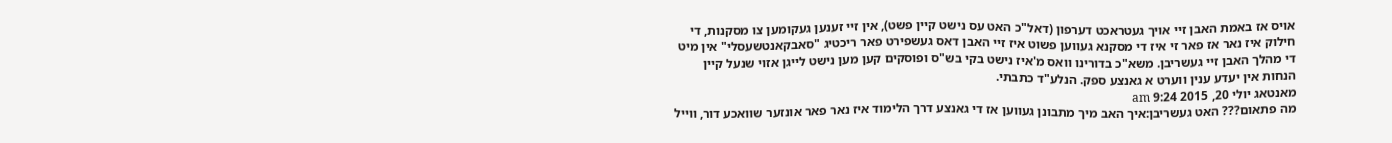אויס אז באמת האבן זיי אויך געטראכט דערפון (דאל"כ האט עס נישט קיין פשט), אין זיי זענען געקומען צו מסקנות, די חילוק איז נאר אז פאר זי איז די מסקנא געווען פשוט איז זיי האבן דאס געשפירט פאר ריכטיג "סאבקאנטשעסלי" אין מיט די מהלך האבן זיי געשריבן. משא"כ בדורינו וואס מ'איז נישט בקי בש"ס ופוסקים קען מען נישט לייגן אזוי שנעל קיין הנחות אין יעדע ענין ווערט א גאנצע ספק. הנלע"ד כתבתי.
מאנטאג יולי 20, 2015 9:24 am
מה פתאום??? האט געשריבן:איך האב מיך מתבונן געווען אז די גאנצע דרך הלימוד איז נאר פאר אונזער שוואכע דור, ווייל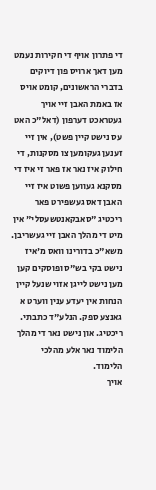די פתרון אויף די חקירות נעמט מען דאך ארויס פון דיוקים בדברי הראשונים, קומט אויס אז באמת האבן זיי אויך געטראכט דערפון (דאל"כ האט עס נישט קיין פשט), אין זיי זענען געקומען צו מסקנות, די חילוק איז נאר אז פאר זי איז די מסקנא געווען פשוט איז זיי האבן דאס געשפירט פאר ריכטיג "סאבקאנטשעסלי" אין מיט די מהלך האבן זיי געשריבן. משא"כ בדורינו וואס מ'איז נישט בקי בש"ס ופוסקים קען מען נישט לייגן אזוי שנעל קיין הנחות אין יעדע ענין ווערט א גאנצע ספק. הנלע"ד כתבתי.
ריכטיג. און נישט נאר די מהלך הלימוד נאר אלע מהלכי הלימוד.
אויך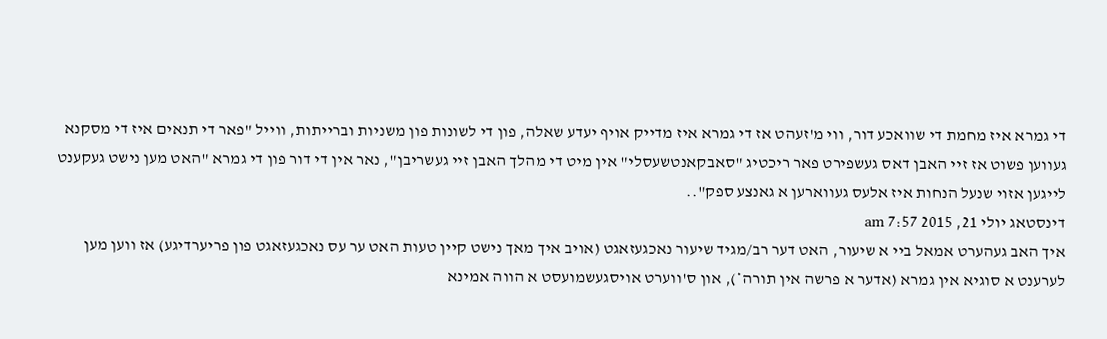די גמרא איז מחמת די שוואכע דור, ווי מ'זעהט אז די גמרא איז מדייק אויף יעדע שאלה, פון די לשונות פון משניות וברייתות, ווייל "פאר די תנאים איז די מסקנא געווען פשוט אז זיי האבן דאס געשפירט פאר ריכטיג "סאבקאנטשעסלי" אין מיט די מהלך האבן זיי געשריבן", נאר אין די דור פון די גמרא "האט מען נישט געקענט לייגען אזוי שנעל הנחות איז אלעס געווארען א גאנצע ספק"..
דינסטאג יולי 21, 2015 7:57 am
איך האב געהערט אמאל ביי א שיעור, האט דער רב/מגיד שיעור נאכגעזאגט (אויב איך מאך נישט קיין טעות האט ער עס נאכגעזאגט פון פריערדיגע) אז ווען מען לערענט א סוגיא אין גמרא (אדער א פרשה אין תורה*), און ס'ווערט אויסגעשמועסט א הווה אמינא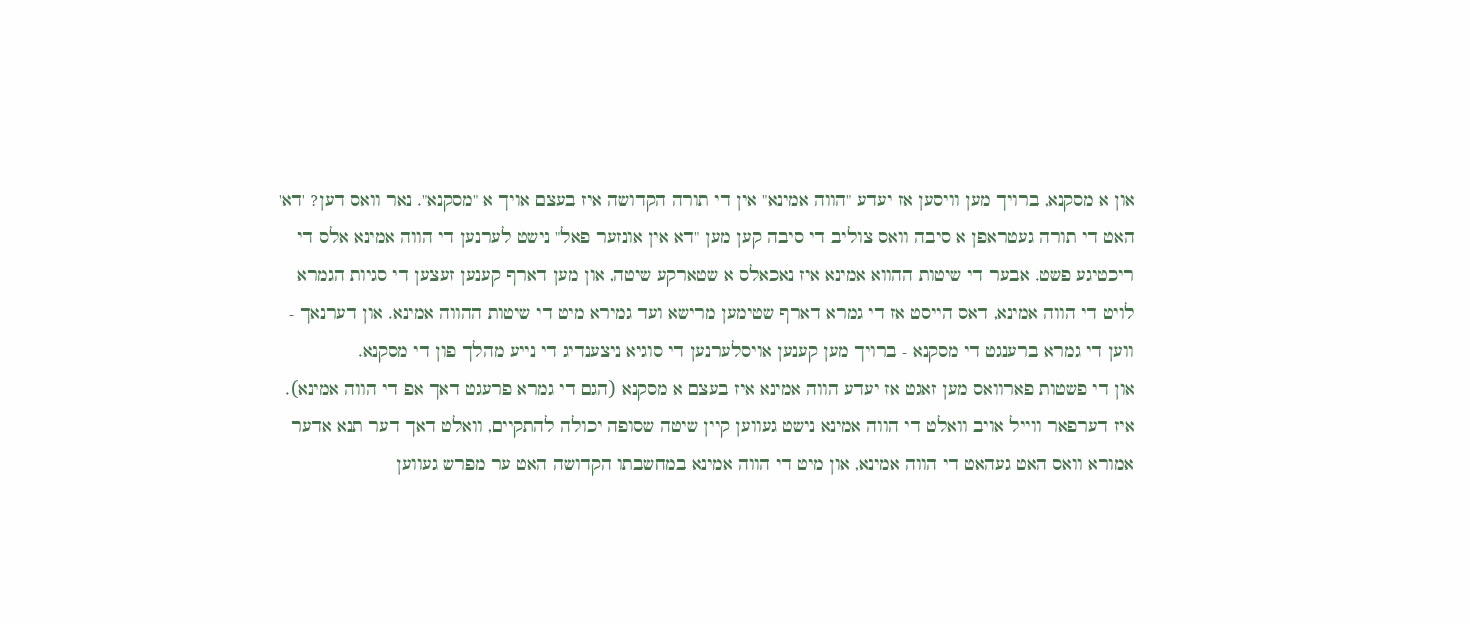און א מסקנא, ברויך מען וויסען אז יעדע "הווה אמינא" אין די תורה הקדושה איז בעצם אויך א "מסקנא". נאר וואס דען? 'דא' האט די תורה געטראפן א סיבה וואס צוליב די סיבה קען מען "דא אין אונזער פאל" נישט לערנען די הווה אמינא אלס די ריכטיגע פשט. אבער די שיטות ההווא אמינא איז נאכאלס א שטארקע שיטה, און מען דארף קענען זעצען די סגיות הגמרא לויט די הווה אמינא, דאס הייסט אז די גמרא דארף שטימען מרישא ועד גמירא מיט די שיטות ההווה אמינא. און דערנאך - ווען די גמרא ברענגט די מסקנא - ברויך מען קענען אויסלערנען די סוגיא ניצענדיג די נייע מהלך פון די מסקנא.
און די פשטות פארוואס מען זאגט אז יעדע הווה אמינא איז בעצם א מסקנא (הגם די גמרא פרעגט דאך אפ די הווה אמינא). איז דערפאר ווייל אויב וואלט די הווה אמינא נישט געווען קיין שיטה שסופה יכולה להתקיים, וואלט דאך דער תנא אדער אמורא וואס האט געהאט די הווה אמינא, און מיט די הווה אמינא במחשבתו הקדושה האט ער מפרש געווען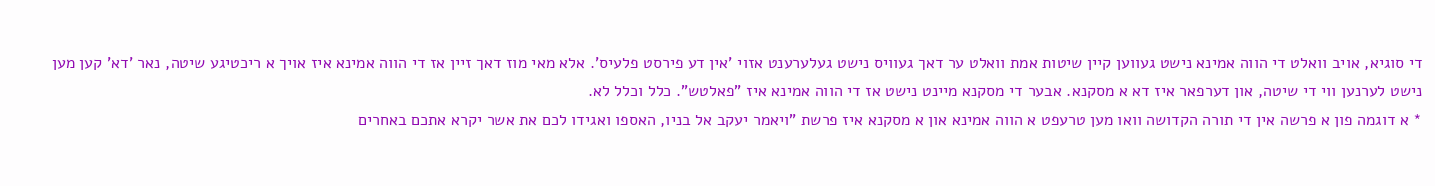די סוגיא, אויב וואלט די הווה אמינא נישט געווען קיין שיטות אמת וואלט ער דאך געוויס נישט געלערענט אזוי 'אין דע פירסט פלעיס'. אלא מאי מוז דאך זיין אז די הווה אמינא איז אויך א ריכטיגע שיטה, נאר 'דא' קען מען נישט לערנען ווי די שיטה, און דערפאר איז דא א מסקנא. אבער די מסקנא מיינט נישט אז די הווה אמינא איז "פאלטש". כלל וכלל לא.
* א דוגמה פון א פרשה אין די תורה הקדושה וואו מען טרעפט א הווה אמינא און א מסקנא איז פרשת "ויאמר יעקב אל בניו, האספו ואגידו לכם את אשר יקרא אתכם באחרים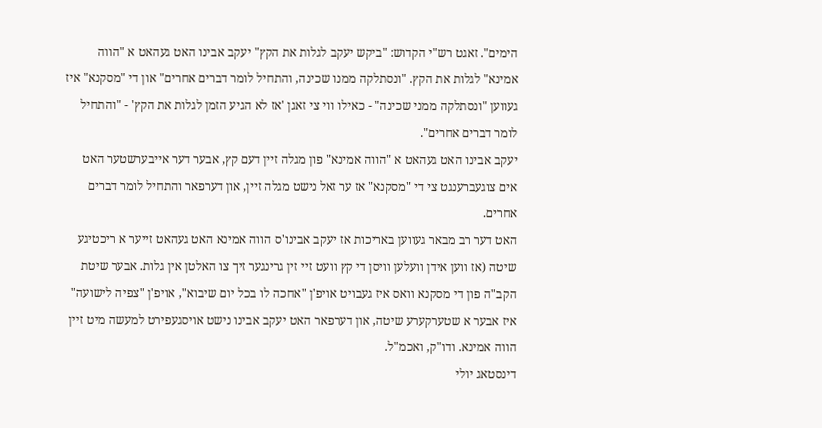הימים". זאגט רש"י הקדוש: "ביקש יעקב לגלות את הקץ" יעקב אבינו האט געהאט א "הווה אמינא" לגלות את הקץ. "ונסתלקה ממנו שכינה, והתחיל לומר דברים אחרים" און די "מסקנא" איז געווען "ונסתלקה ממני שכינה" - כאילו ווי צי זאגן 'אז לא הגיע הזמן לגלות את הקץ' - "והתחיל לומר דברים אחרים".
יעקב אבינו האט געהאט א "הווה אמינא" פון מגלה זיין דעם קץ, אבער דער אייבערשטער האט אים צוגעברענגט צי די "מסקנא" אז ער זאל נישט מגלה זיין, און דערפאר והתחיל לומר דברים אחרים.
האט דער רב מבאר געווען באריכות אז יעקב אבינו'ס הווה אמינא האט געהאט זייער א ריכטיגע שיטה (אז ווען אידן וועלען וויסן די קץ וועט זיי זין גרינגער זיך צו האלטן אין גלות. אבער שיטת הקב"ה פון די מסקנא וואס איז געבויט אויפ'ן "אחכה לו בכל יום שיבוא", אויפ'ן "צפיה לישועה" איז אבער א שטערקערע שיטה, און דערפאר האט יעקב אבינו נישט אויסגעפירט למעשה מיט זיין הווה אמינא. ודו"ק, ואכמ"ל.
דינסטאג יולי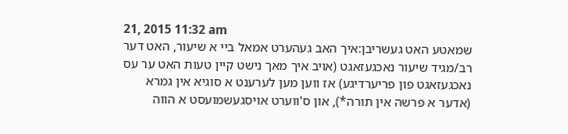21, 2015 11:32 am
שמאטע האט געשריבן:איך האב געהערט אמאל ביי א שיעור, האט דער רב/מגיד שיעור נאכגעזאגט (אויב איך מאך נישט קיין טעות האט ער עס נאכגעזאגט פון פריערדיגע) אז ווען מען לערענט א סוגיא אין גמרא (אדער א פרשה אין תורה*), און ס'ווערט אויסגעשמועסט א הווה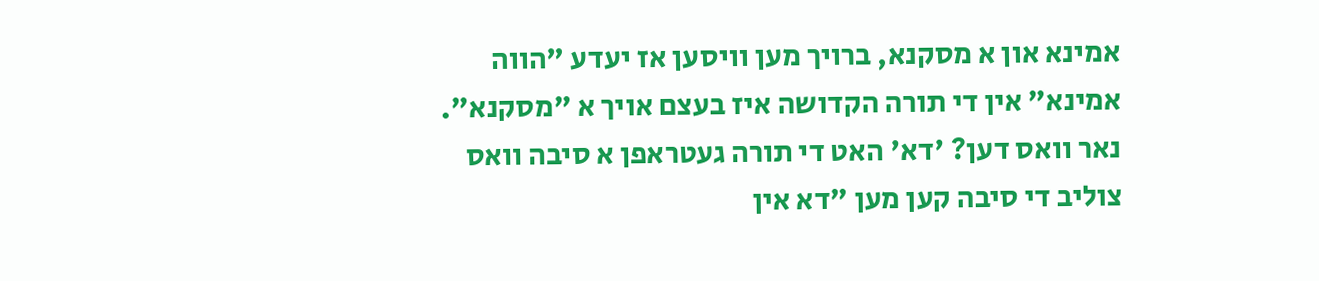אמינא און א מסקנא, ברויך מען וויסען אז יעדע "הווה אמינא" אין די תורה הקדושה איז בעצם אויך א "מסקנא". נאר וואס דען? 'דא' האט די תורה געטראפן א סיבה וואס צוליב די סיבה קען מען "דא אין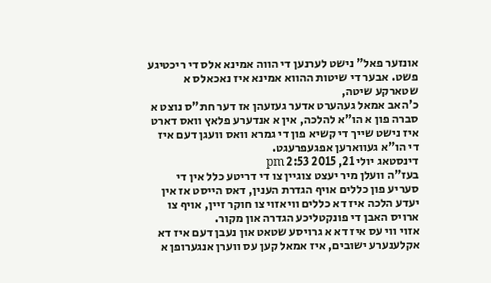אונזער פאל" נישט לערנען די הווה אמינא אלס די ריכטיגע פשט. אבער די שיטות ההווא אמינא איז נאכאלס א שטארקע שיטה,
כ'האב אמאל געהערט אדער געזעהן אז דער חת"ס נוצט א סברה פון א הו"א להלכה, אין א אנדערע פלאץ וואס דארט איז נישט שייך די קשיא פון די גמרא וואס וועגן דעם איז די הו"א געווארען אפגעפרעגט.
דינסטאג יולי 21, 2015 2:53 pm
בעז"ה וועלן מיר יעצט צוגיין צו די דריטע כלל אין די סעריע פון כללים אויף הגדרת הענין, דאס הייסט אז אין יעדע הלכה איז דא כללים וויאזוי צו חוקר זיין, אויף צו ארויס האבן די פונקטליכע הגדרה און מקור.
אזוי ווי עס איז דא א גרויסע שטאט און נעבן דעם איז דא אקלענערע ישובים, איז אמאל קען עס ווערן אנגערופן א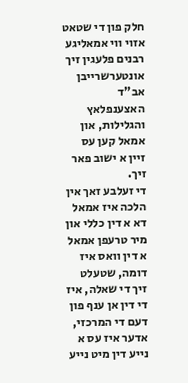חלק פון די שטאט אזוי ווי אמאליגע רבנים פלעגין זיך אונטערשרייבן אב"ד האצענפלאץ והגלילות, און אמאל קען עס זיין א ישוב פאר זיך.
די זעלבע זאך אין הלכה איז אמאל דא א דין כללי און מיר טרעפן אמאל א דין וואס איז דומה, שטעלט זיך די שאלה, איז די דין אן ענף פון דעם די המרכזי, אדער איז עס א נייע דין מיט נייע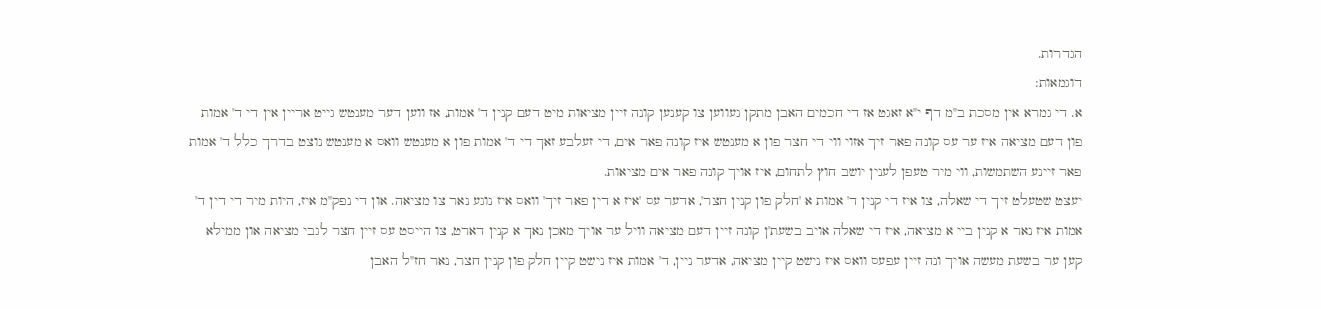הגדרות.
דוגמאות:
א. די גמרא אין מסכת ב"מ דף י"א זאגט אז די חכמים האבן מתקן געווען צו קענען קונה זיין מציאות מיט דעם קנין ד' אמות, אז ווען דער מענטש גייט אריין אין די ד' אמות פון דעם מציאה איז ער עס קונה פאר זיך אזוי ווי די חצר פון א מענטש איז קונה פאר אים, די זעלבע זאך די ד' אמות פון א מענטש וואס א מענטש נוצט בדרך כלל ד' אמות פאר זיינע השתמשות, ווי מיר טעפן לענין יושב חוץ לתחום, איז אויך קונה פאר אים מציאות.
יעצט שטעלט זיך די שאלה, צו איז די קנין ד' אמות א 'חלק פון קנין חצר', אדער עס 'איז א דין פאר זיך' וואס איז נוגע נאר צו מציאה. און די נפק"מ איז, היות מיר די דין ד' אמות איז נאר א קנין ביי א מציאה, איז די שאלה אויב בשעת'ן קונה זיין דעם מציאה וויל ער אויך מאכן נאך א קנין דארט, צו הייסט עס זיין חצר לגבי מציאה און ממילא קען ער בשעת מעשה אויך ונה זיין עפעס וואס איז נישט קיין מציאה, אדער ניין, ד' אמות איז נישט קיין חלק פון קנין חצר, נאר חז"ל האבן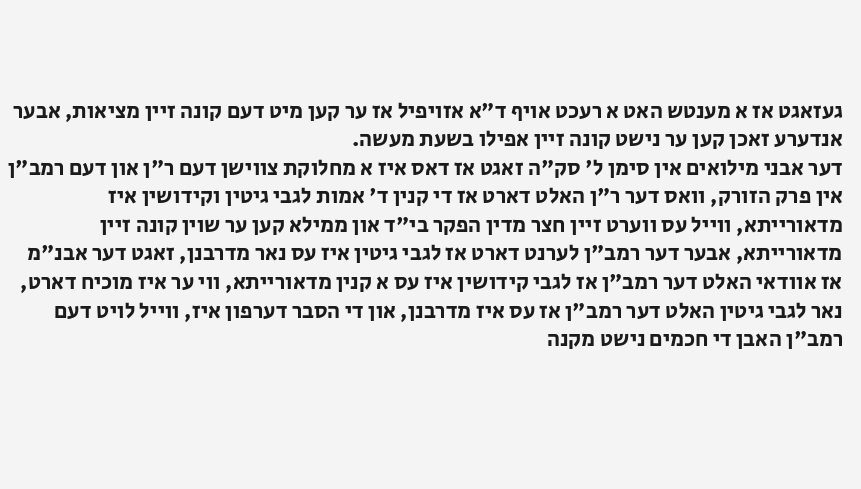געזאגט אז א מענטש האט א רעכט אויף ד"א אזויפיל אז ער קען מיט דעם קונה זיין מציאות, אבער אנדערע זאכן קען ער נישט קונה זיין אפילו בשעת מעשה.
דער אבני מילואים אין סימן ל' סק"ה זאגט אז דאס איז א מחלוקת צווישן דעם ר"ן און דעם רמב"ן אין פרק הזורק, וואס דער ר"ן האלט דארט אז די קנין ד' אמות לגבי גיטין וקידושין איז מדאורייתא, ווייל עס ווערט זיין חצר מדין הפקר בי"ד און ממילא קען ער שוין קונה זיין מדאורייתא, אבער דער רמב"ן לערנט דארט אז לגבי גיטין איז עס נאר מדרבנן, זאגט דער אבנ"מ אז אוודאי האלט דער רמב"ן אז לגבי קידושין איז עס א קנין מדאורייתא, ווי ער איז מוכיח דארט, נאר לגבי גיטין האלט דער רמב"ן אז עס איז מדרבנן, און די הסבר דערפון איז, ווייל לויט דעם רמב"ן האבן די חכמים נישט מקנה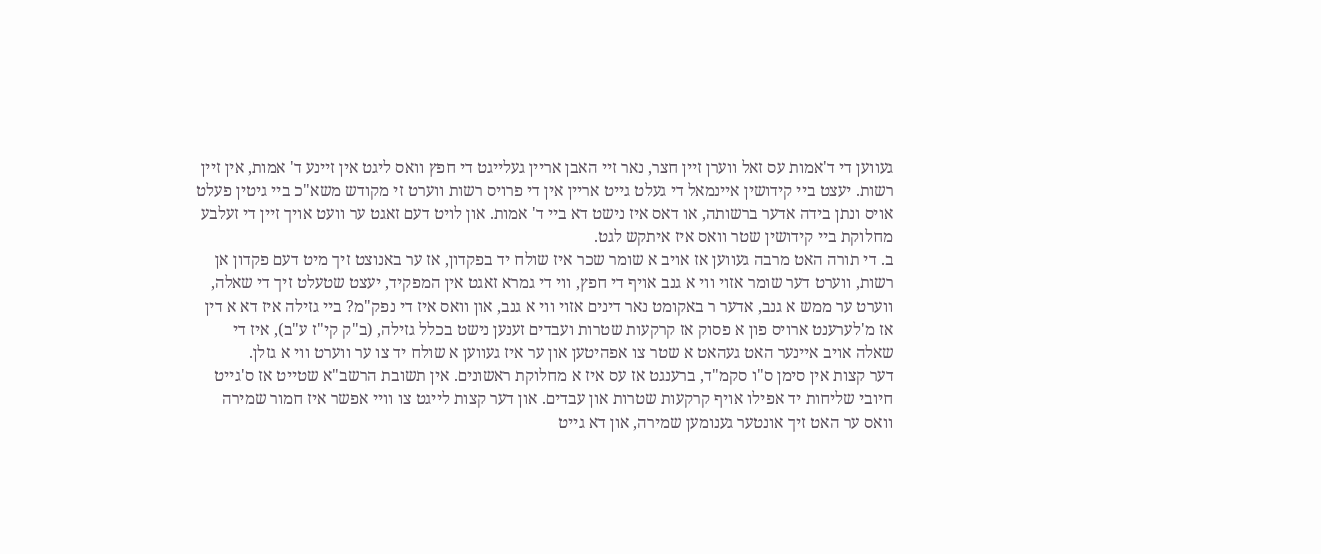געווען די ד'אמות עס זאל ווערן זיין חצר, נאר זיי האבן אריין געלייגט די חפץ וואס ליגט אין זיינע ד' אמות, אין זיין רשות. יעצט ביי קידושין איינמאל די געלט גייט אריין אין די פרויס רשות ווערט זי מקודש משא"כ ביי גיטין פעלט אויס ונתן בידה אדער ברשותה, או דאס איז נישט דא ביי ד' אמות. און לויט דעם זאגט ער וועט אויך זיין די זעלבע מחלוקת ביי קידושין שטר וואס איז איתקש לגט.
ב. די תורה האט מרבה געווען אז אויב א שומר שכר איז שולח יד בפקדון, אז ער באנוצט זיך מיט דעם פקדון אן רשות, ווערט דער שומר אזוי ווי א גנב אויף די חפץ, ווי די גמרא זאגט אין המפקיד, יעצט שטעלט זיך די שאלה, ווערט ער ממש א גנב, אדער ר באקומט נאר דינים אזוי ווי א גנב, און וואס איז די נפק"מ? ביי גזילה איז דא א דין אז מ'לערענט ארויס פון א פסוק אז קרקעות שטרות ועבדים זענען נישט בכלל גזילה, (ב"ק קי"ז ע"ב), איז די שאלה אויב איינער האט געהאט א שטר צו אפהיטען און ער איז געווען א שולח יד צו ער ווערט ווי א גזלן.
דער קצות אין סימן ס"ו סקמ"ד, ברענגט אז עס איז א מחלוקת ראשונים. אין תשובת הרשב"א שטייט אז ס'גייט חיובי שליחות יד אפילו אויף קרקעות שטרות און עבדים. און דער קצות לייגט צו וויי אפשר איז חמור שמירה וואס ער האט זיך אונטער גענומען שמירה, און דא גייט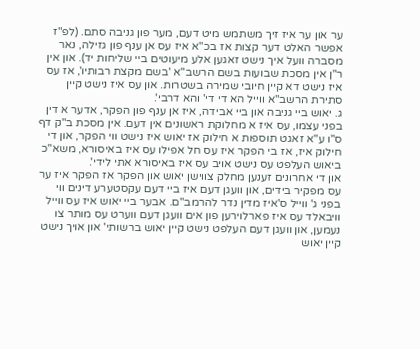ער און ער איז זיך משתמש מיט דעם, מער פון גניבה סתם. (לפ"ז אפשר האלט דער קצות אז בכ"א איז עס אן ענף פון גזילה, נאר מסברה וועל איך נישט זאגען אלע מיעוטים ביי שליחות יד). און אין ר"ן אין מסכת שבועות בשם הרשב"א 'בשם מקצת רבותיו', אז עס איז נישט דא קיין חיובי שמירה בשטרות. און עס איז נישט קיין סתירת הרשב"א ווייל הא די די' והא דרבי'.
ג. יאוש ביי גניבה און ביי אבידה, איז אן ענף פון הפקר, אדער א דין בפני עצמו, עס איז א מחלוקת ראשונים אין דעם. אין מסכת ב"ק דף ס"ו ע"א זאגט תוספות א חילוק אז יאוש איז נישט ווי הפקר, און די חילוק איז, אז בי הפקר איז עס חל אפילו עס איז באיסורא, משא"כ ביאוש העלפט עס נישט אויב עס איז באיסורא אתי לידי'.
און די אחרונים זענען מחלק צווישן יאוש און הפקר אז הפקר איז ער עס מפקיר בידים, און וועגן דעם איז ביי דעם עקסטערע דינים ווי בפני ג' ווייל ס'איז מדין נדר להרמב"ם. אבער ביי יאוש איז עס ווייל וויבאלד עס איז פארלוירען פון אים וועגן דעם ווערט עס מותר צו נעמען, און וועגן דעם העלפט נישט קיין יאוש ברשותי' און אויך נישט קיין יאוש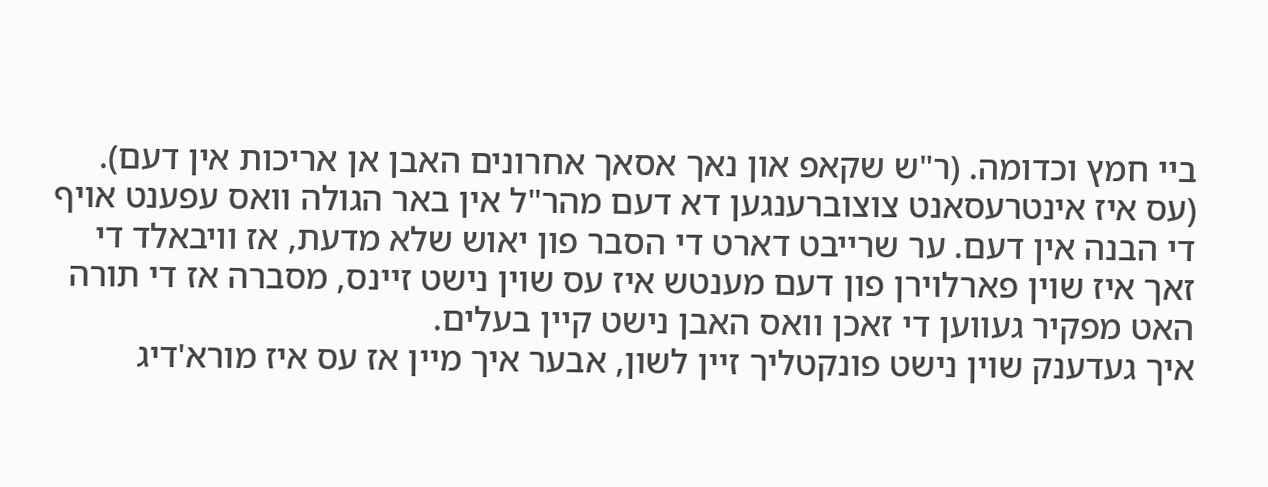ביי חמץ וכדומה. (ר"ש שקאפ און נאך אסאך אחרונים האבן אן אריכות אין דעם).
(עס איז אינטרעסאנט צוצוברענגען דא דעם מהר"ל אין באר הגולה וואס עפענט אויף די הבנה אין דעם. ער שרייבט דארט די הסבר פון יאוש שלא מדעת, אז וויבאלד די זאך איז שוין פארלוירן פון דעם מענטש איז עס שוין נישט זיינס, מסברה אז די תורה האט מפקיר געווען די זאכן וואס האבן נישט קיין בעלים.
איך געדענק שוין נישט פונקטליך זיין לשון, אבער איך מיין אז עס איז מורא'דיג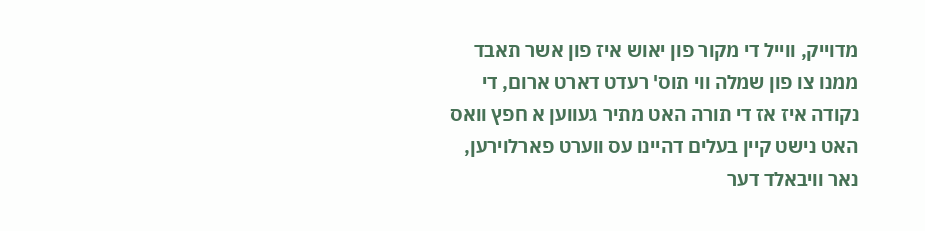מדוייק, ווייל די מקור פון יאוש איז פון אשר תאבד ממנו צו פון שמלה ווי תוס' רעדט דארט ארום, די נקודה איז אז די תורה האט מתיר געווען א חפץ וואס האט נישט קיין בעלים דהיינו עס ווערט פארלוירען, נאר וויבאלד דער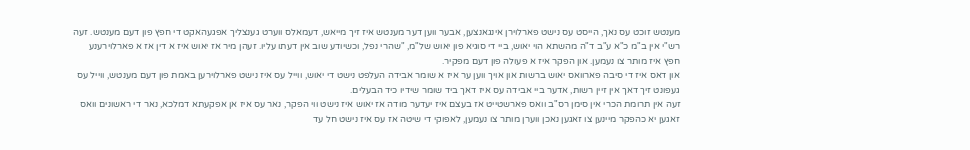מענטש זוכט עס נאך, הייסט עס נישט פארלוירן אינגאנצען, אבער ווען דער מענטש איז זיך מייאש, דעמאלס ווערט גענצליך אפגעהאקט די חפץ פון דעם מענטש. זעה רש"י אין ב"מ כ"א ע"ב ד"ה מהשתא הוי יאוש, ביי די סוגיא פון יאוש של"מ, "שהרי נפל, וכשיודע שוב אין דעתו עליו. זעהן מיר אז יאוש איז א דין אז א פארלוירענע חפץ איז מותר צו נעמען. און הפקר איז א פעולה פון דעם מפקיר.
און דאס איז די סיבה פארוואס יאוש ברשות און אויך ווען ער איז א שומר אבידה העלפט נישט די יאוש, ווייל עס איז נישט פארלוירען באמת פון דעם מענטש, ווייל עס געפונט זיך דאך אין זיין רשות, אדער ביי אבידה עס איז דאך ביד שומר שידיו כיד הבעלים.
זעה אין תרומת הכרי אין סימן רס"ב וואס פארשטייט אז בעצם איז יעדער מודה אז יאוש איז נישט ווי הפקר, נאר עס איז אן אפקעתא דמלכא, נאר די ראשונים וואס זאגען יא כהפקר מיינען צו זאגען נאכן ווערן מותר צו נעמען, לאפוקי די שיטה אז עס איז נישט חל עד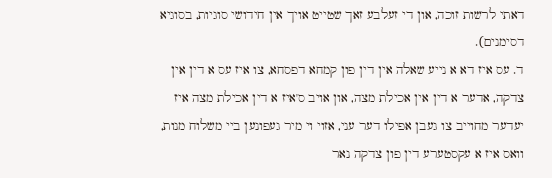דאתי לרשות זוכה, און די זעלבע זאך שטייט אויך אין חידושי סוגיות, בסוגיא דסימנים).
ד. עס איז דא א נייע שאלה אין דין פון קמחא דפסחא, צו איז עס א דין אין צדקה, אדער א דין אין אכילת מצה, און אויב ס'איז א דין אכילת מצה איז יעדער מחוייב צו געבן אפילו דער עני, אזוי וי מיר געפונען ביי משלוח מנות, וואס איז א עקסטערע דין פון צדקה נאר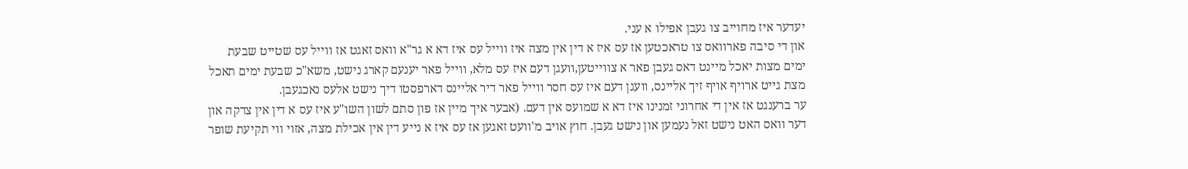יעדער איז מחוייב צו געבן אפילו א עני.
און די סיבה פארוואס צו טראכטען אז עס איז א דין אין מצה איז ווייל עס איז דא א גר"א וואס זאגט אז ווייל עס שטייט שבעת ימים מצות יאכל מיינט דאס געבן פאר א צווייטען,וועגן דעם איז עס מלא, ווייל פאר יענעם קארג נישט, משא"כ שבעת ימים תאכל מצת גייט ארויף אויף זיך אליינס, וועגן דעם איז עס חסר ווייל פאר דיר אליינס דארפסטו דיך נישט אלעס נאכגעבן.
ער ברענגט אז אין די אחרוני זמנינו איז דא א שמועס אין דעם. (אבער איך מיין אז פון סתם לשון השו"ע איז עס א דין אין צדקה און דער וואס האט נישט זאל נעמען און נישט געבן. חוץ אויב מ'וועט זאגען אז עס איז א נייע דין אין אכילת מצה, אזוי ווי תקיעת שופר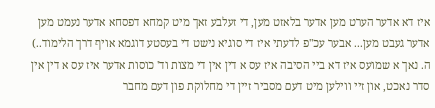איז דא אדער הערט מען אדער בלאזט מען, די זעלבע זאך מיט קמחא דפסחא אדער נעמט מען אדער געבט מען... אבער עכ"פ לדעתי איז די סוגיא נישט די בעסטע דוגמא אויף דרך הלימוד..)
ה. נאך א שמועס איז דא ביי הסיבה איז עס א דין אין די מצות וד' כוסות אדער איז עס א דין אין סדר נאכט, און זיי ווילען מיט דעם מסביר זיין די מחלוקת פון דעם מחבר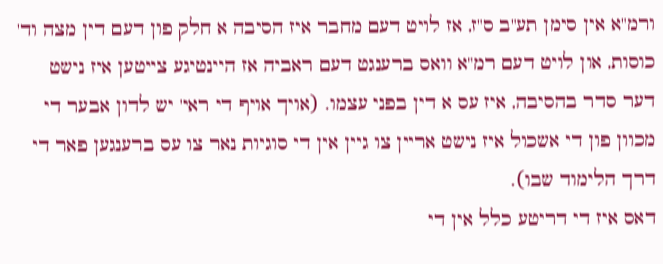ורמ"א אין סימן תע"ב ס"ז, אז לויט דעם מחבר איז הסיבה א חלק פון דעם דין מצה וד' כוסות, און לויט דעם רמ"א וואס ברענגט דעם ראביה אז היינטיגע צייטען איז נישט דער סדר בהסיבה, איז עס א דין בפני עצמו. (אויך אויף די ראי' יש לדון אבער די מכוון פון די אשכול איז נישט אריין צו גיין אין די סוגיות נאר צו עס ברענגען פאר די דרך הלימוד שבו).
דאס איז די דריטע כלל אין די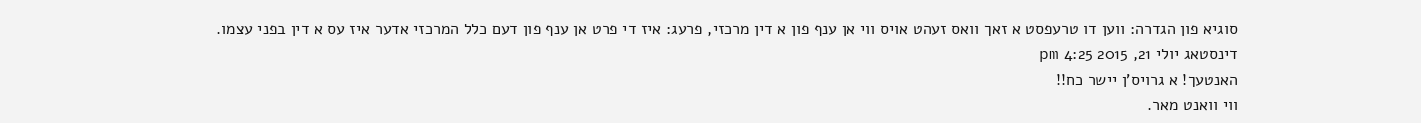סוגיא פון הגדרה: ווען דו טרעפסט א זאך וואס זעהט אויס ווי אן ענף פון א דין מרכזי, פרעג: איז די פרט אן ענף פון דעם כלל המרכזי אדער איז עס א דין בפני עצמו.
דינסטאג יולי 21, 2015 4:25 pm
האנטעך! א גרויס'ן יישר כח!!
ווי וואנט מאר.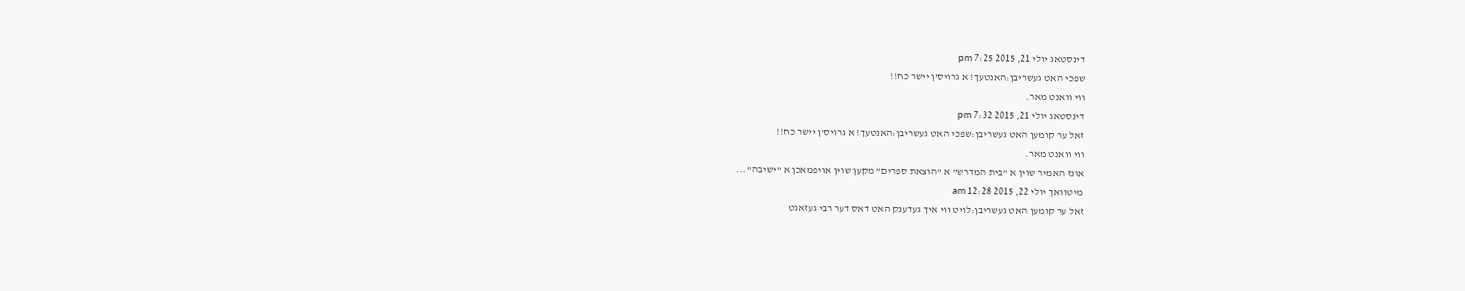דינסטאג יולי 21, 2015 7:25 pm
שפכי האט געשריבן:האנטעך! א גרויס'ן יישר כח!!
ווי וואנט מאר.
דינסטאג יולי 21, 2015 7:32 pm
זאל ער קומען האט געשריבן:שפכי האט געשריבן:האנטעך! א גרויס'ן יישר כח!!
ווי וואנט מאר.
אונז האמיר שוין א "בית המדרש" א "הוצאת ספרים" מקען שוין אויפמאכן א "ישיבה"...
מיטוואך יולי 22, 2015 12:28 am
זאל ער קומען האט געשריבן:לויט ווי איך געדענק האט דאס דער רבי געזאגט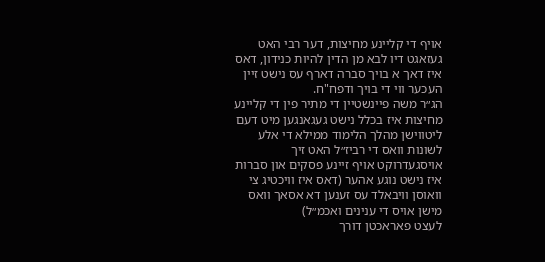אויף די קליינע מחיצות, דער רבי האט געזאגט דיו לבא מן הדין להיות כנידון, דאס איז דאך א בויך סברה דארף עס נישט זיין העכער ווי די בויך ודפח"ח.
הג״ר משה פיינשטיין די מתיר פין די קליינע מחיצות איז בכלל נישט געגאנגען מיט דעם ליטווישן מהלך הלימוד ממילא די אלע לשונות וואס די רביז״ל האט זיך אויסגעדרוקט אויף זיינע פסקים און סברות איז נישט נוגע אהער (דאס איז וויכטיג צי וואוסן וויבאלד עס זענען דא אסאך וואס מישן אויס די ענינים ואכמ״ל)
לעצט פאראכטן דורך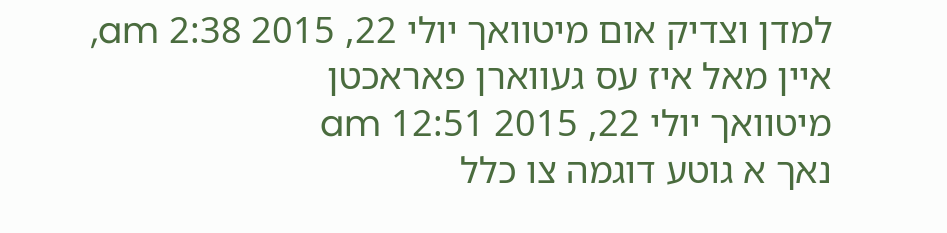למדן וצדיק אום מיטוואך יולי 22, 2015 2:38 am, איין מאל איז עס געווארן פאראכטן
מיטוואך יולי 22, 2015 12:51 am
נאך א גוטע דוגמה צו כלל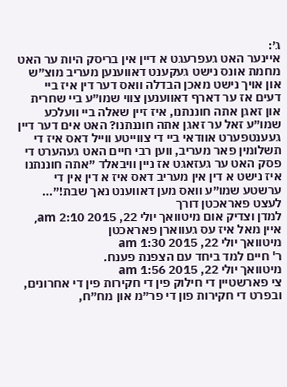ג׳:
איינער האט געפרעגט א דיין אין בריסק היות ער האט מחמת אונס נישט געקענט דאווענען מעריב מוצ״ש און אויך נישט מאכן הבדלה וואס דער דין איז ביי דעים אז ער דארף דאווענען צווי שמו״ע ביי שחרית און זאגן אתה חוננתנו, איז זיין שאלה ביי וועלכע שמו״ע זאל ער זאגן אתה חוננתנו? האט אים דער דיין געענטפערט אוודאי ביי די צווייטע ווייל דאס איז די תשלומין פאר מעריב, ווען רבי חיים האט געהערט די פסק האט ער געזאגט אז ניין וויבאלד ״אתה חוננתנו איז נישט א דין אין מעריב דאס איז א דין אין די ערשטע שמו״ע וואס מען דאווענט נאך שבת!״…
לעצט פאראכטן דורך
למדן וצדיק אום מיטוואך יולי 22, 2015 2:10 am, איין מאל איז עס געווארן פאראכטן
מיטוואך יולי 22, 2015 1:30 am
ר' חיים למד ביחד עם הצפנת פענח.
מיטוואך יולי 22, 2015 1:56 am
צי פארשטיין די חילוק פין די חקירות פין די אחרונים, ובפרט די חקירות פון די פר״מ און מח״ח,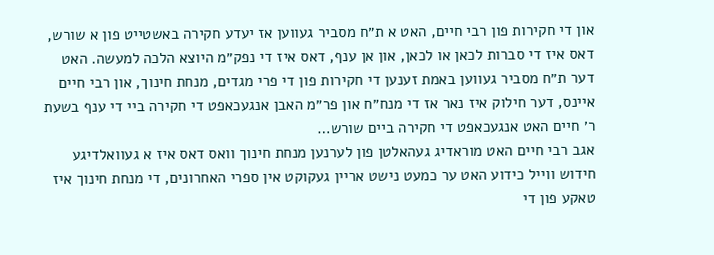און די חקירות פון רבי חיים, האט א ת״ח מסביר געווען אז יעדע חקירה באשטייט פון א שורש, דאס איז די סברות לכאן או לכאן, און אן ענף, דאס איז די נפק״מ היוצא הלכה למעשה. האט דער ת״ח מסביר געווען באמת זענען די חקירות פון די פרי מגדים, מנחת חינוך, און רבי חיים איינס, דער חילוק איז נאר אז די מנח״ח און פר״מ האבן אנגעכאפט די חקירה ביי די ענף בשעת ר׳ חיים האט אנגעכאפט די חקירה ביים שורש…
אגב רבי חיים האט מוראדיג געהאלטן פון לערנען מנחת חינוך וואס דאס איז א געוואלדיגע חידוש ווייל כידוע האט ער כמעט נישט אריין געקוקט אין ספרי האחרונים, די מנחת חינוך איז טאקע פון די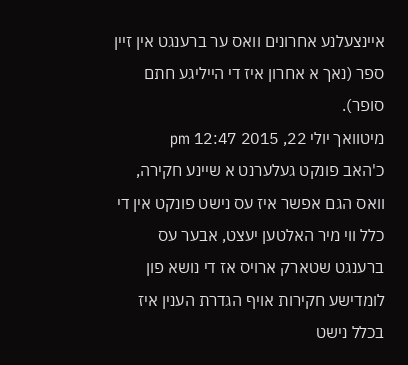איינצעלנע אחרונים וואס ער ברענגט אין זיין ספר (נאך א אחרון איז די הייליגע חתם סופר).
מיטוואך יולי 22, 2015 12:47 pm
כ'האב פונקט געלערנט א שיינע חקירה, וואס הגם אפשר איז עס נישט פונקט אין די כלל ווי מיר האלטען יעצט, אבער עס ברענגט שטארק ארויס אז די נושא פון לומדישע חקירות אויף הגדרת הענין איז בכלל נישט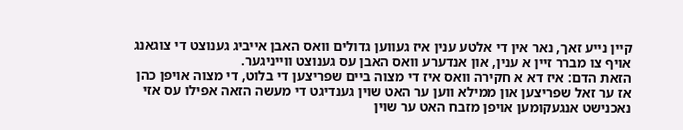קיין נייע זאך, נאר אין די אלטע ענין איז געווען גדולים וואס האבן אייביג גענוצט די צוגאנג אויף צו מברר זיין א ענין, און אנדערע וואס האבן עס גענוצט ווייניגער.
הזאת הדם: איז דא א חקירה וואס איז די מצוה ביים שפריצען די בלוט, די מצוה אויפן כהן אז ער זאל שפריצען און ממילא ווען ער האט שוין גענדיגט די מעשה הזאה אפילו עס אזי נאכנישט אנגעקומען אויפן מזבח האט ער שוין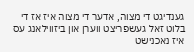גענדיגט די מצוה, אדער די מצוה איז אז די בלוט זאל געשפריצט ווערן און ביזווילאנג עס איז נאכנישט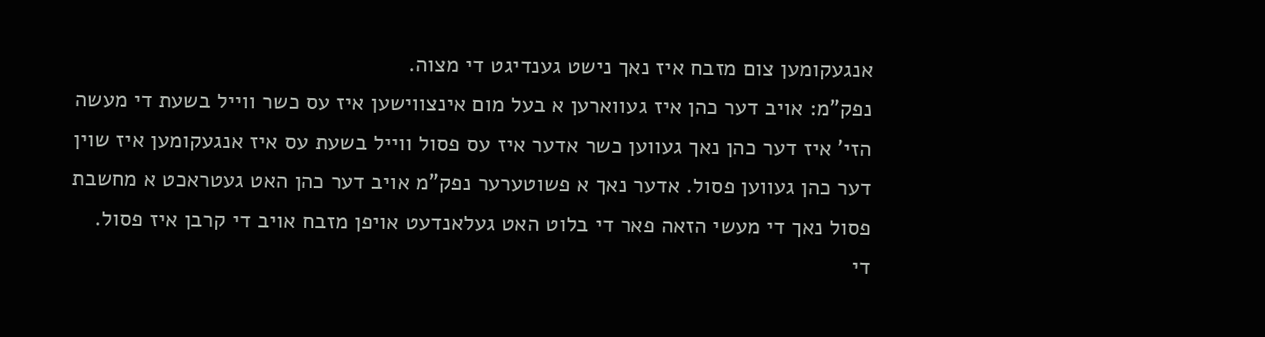אנגעקומען צום מזבח איז נאך נישט גענדיגט די מצוה.
נפק"מ: אויב דער כהן איז געווארען א בעל מום אינצווישען איז עס כשר ווייל בשעת די מעשה הזי' איז דער כהן נאך געווען כשר אדער איז עס פסול ווייל בשעת עס איז אנגעקומען איז שוין דער כהן געווען פסול. אדער נאך א פשוטערער נפק"מ אויב דער כהן האט געטראכט א מחשבת פסול נאך די מעשי הזאה פאר די בלוט האט געלאנדעט אויפן מזבח אויב די קרבן איז פסול.
די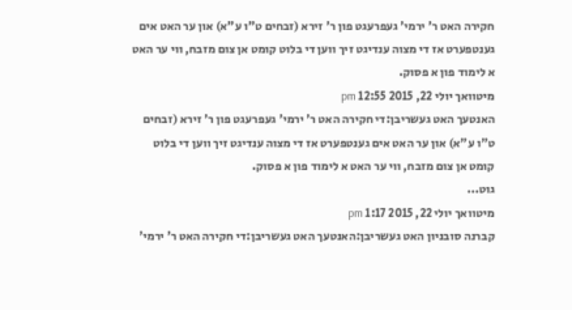חקירה האט ר' ירמי' געפרעגט פון ר' זירא (זבחים ט"ו ע"א) און ער האט אים גענטפערט אז די מצוה ענדיגט זיך ווען די בלוט קומט אן צום מזבח, ווי ער האט א לימוד פון א פסוק.
מיטוואך יולי 22, 2015 12:55 pm
האנטעך האט געשריבן:די חקירה האט ר' ירמי' געפרעגט פון ר' זירא (זבחים ט"ו ע"א) און ער האט אים גענטפערט אז די מצוה ענדיגט זיך ווען די בלוט קומט אן צום מזבח, ווי ער האט א לימוד פון א פסוק.
גוט...
מיטוואך יולי 22, 2015 1:17 pm
קברנה סובניון האט געשריבן:האנטעך האט געשריבן:די חקירה האט ר' ירמי'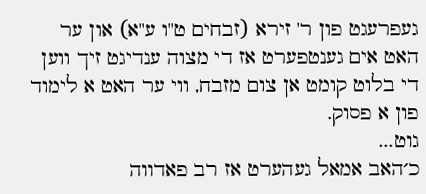געפרעגט פון ר' זירא (זבחים ט"ו ע"א) און ער האט אים גענטפערט אז די מצוה ענדיגט זיך ווען די בלוט קומט אן צום מזבח, ווי ער האט א לימוד פון א פסוק.
גוט...
כ׳האב אמאל געהערט אז רב פאדווה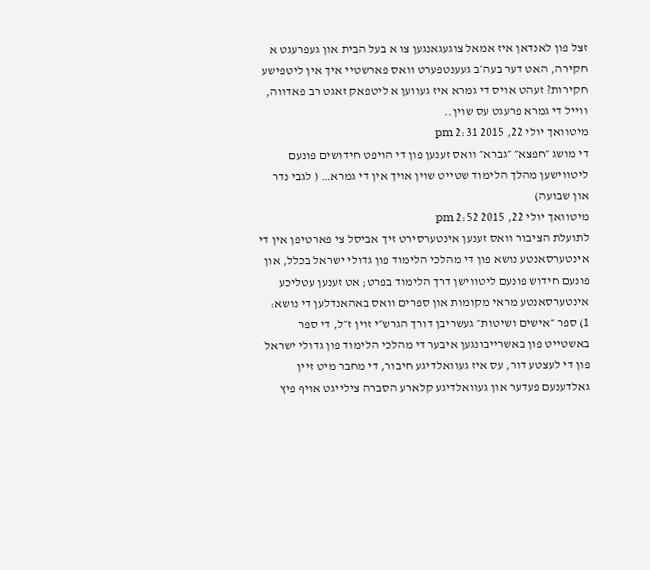זצל פון לאנדאן איז אמאל צוגעגאנגען צו א בעל הבית און געפרעגט א חקירה, האט דער בעה׳ב געענטפערט וואס פארשטיי איך אין ליטפישע חקירות? זעהט אויס די גמרא איז געווען א ליטפאק זאגט רב פאדווה, ווייל די גמרא פרעגט עס שוין..
מיטוואך יולי 22, 2015 2:31 pm
די מושג ״חפצא״ ״גברא״ וואס זענען פון די הויפט חידושים פונעם ליטווישען מהלך הלימוד שטייט שוין אויך אין די גמרא… ( לגבי נדר און שבועה)
מיטוואך יולי 22, 2015 2:52 pm
לתועלת הציבור וואס זענען אינטערסירט זיך אביסל צי פארטיפן אין די אינטערסאנטע נושא פון די מהלכי הלימוד פון גדולי ישראל בכלל, און פונעם חידוש פונעם ליטווישן דרך הלימוד בפרט; אט זענען עטליכע אינטערסאנטע מראי מקומות און ספרים וואס באהאנדלען די נושא:
1) ספר ״אישים ושיטות״ געשריבן דורך הגרש״י זוין ז״ל, די ספר באשטייט פון באשרייבונגען איבער די מהלכי הלימוד פון גדולי ישראל פון די לעצטע דור, עס איז געוואלדיגע חיבור, די מחבר מיט זיין גאלדענעם פעדער און געוואלדיגע קלארע הסברה צילייגט אויף פיץ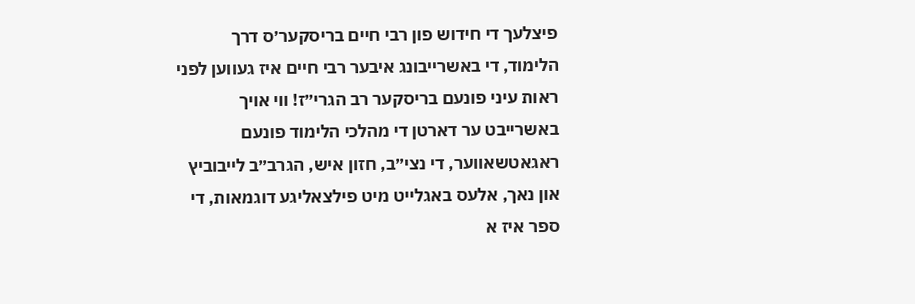פיצלעך די חידוש פון רבי חיים בריסקער׳ס דרך הלימוד, די באשרייבונג איבער רבי חיים איז געווען לפני ראות עיני פונעם בריסקער רב הגרי״ז! ווי אויך באשרייבט ער דארטן די מהלכי הלימוד פונעם ראגאטשאווער, די נצי״ב, חזון איש, הגרב״ב לייבוביץ און נאך, אלעס באגלייט מיט פילצאליגע דוגמאות, די ספר איז א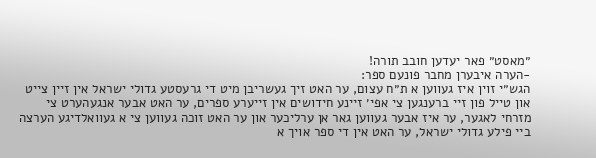״מאסט״ פאר יעדען חובב תורה!
-הערה איבערן מחבר פונעם ספר:
הגש״י זוין איז געווען א ת״ח עצום, ער האט זיך געשריבן מיט די גרעסטע גדולי ישראל אין זיין צייט און טייל פון זיי ברענגען צי אפי׳ זיינע חידושים אין זייערע ספרים, ער האט אבער אנגעהערט צי מזרחי לאגער, ער איז אבער געווען גאר אן ערליכער און ער האט זוכה געווען צי א געוואלדיגע הערצה ביי פילע גדולי ישראל, ער האט אין די ספר אויך א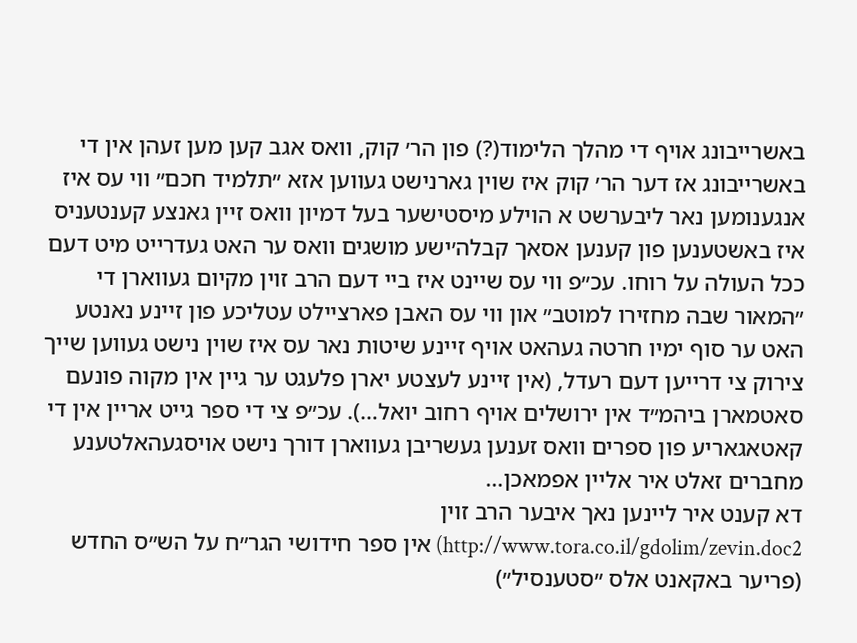באשרייבונג אויף די מהלך הלימוד(?) פון הר׳ קוק, וואס אגב קען מען זעהן אין די באשרייבונג אז דער הר׳ קוק איז שוין גארנישט געווען אזא ״תלמיד חכם״ ווי עס איז אנגענומען נאר ליבערשט א הוילע מיסטישער בעל דמיון וואס זיין גאנצע קענטעניס איז באשטענען פון קענען אסאך קבלה׳ישע מושגים וואס ער האט געדרייט מיט דעם ככל העולה על רוחו. עכ״פ ווי עס שיינט איז ביי דעם הרב זוין מקיום געווארן די ״המאור שבה מחזירו למוטב״ און ווי עס האבן פארציילט עטליכע פון זיינע נאנטע האט ער סוף ימיו חרטה געהאט אויף זיינע שיטות נאר עס איז שוין נישט געווען שייך צירוק צי דרייען דעם רעדל, (אין זיינע לעצטע יארן פלעגט ער גיין אין מקוה פונעם סאטמארן ביהמ״ד אין ירושלים אויף רחוב יואל…). עכ״פ צי די ספר גייט אריין אין די קאטאגאריע פון ספרים וואס זענען געשריבן געווארן דורך נישט אויסגעהאלטענע מחברים זאלט איר אליין אפמאכן…
דא קענט איר ליינען נאך איבער הרב זוין
http://www.tora.co.il/gdolim/zevin.doc2) אין ספר חידושי הגר״ח על הש״ס החדש (פריער באקאנט אלס ״סטענסיל״)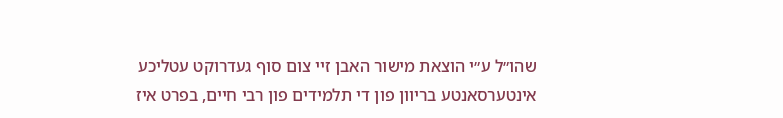שהו״ל ע״י הוצאת מישור האבן זיי צום סוף געדרוקט עטליכע אינטערסאנטע בריוון פון די תלמידים פון רבי חיים, בפרט איז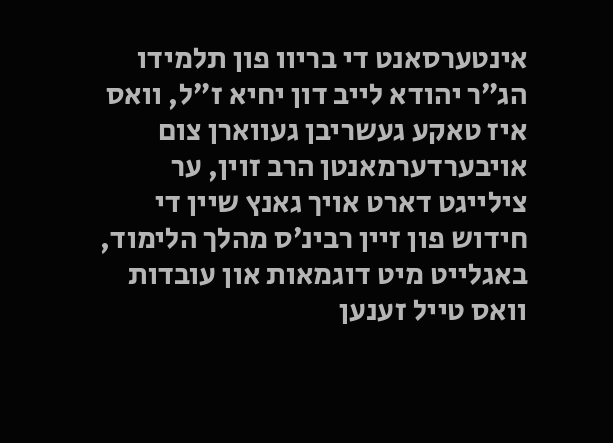אינטערסאנט די בריוו פון תלמידו הג״ר יהודא לייב דון יחיא ז״ל, וואס איז טאקע געשריבן געווארן צום אויבערדערמאנטן הרב זוין, ער צילייגט דארט אויך גאנץ שיין די חידוש פון זיין רבינ׳ס מהלך הלימוד, באגלייט מיט דוגמאות און עובדות וואס טייל זענען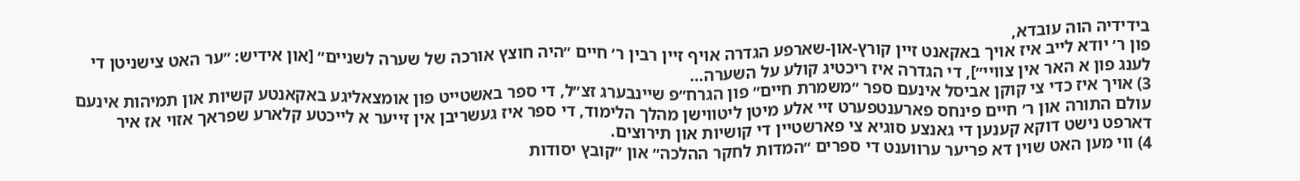בידידיה הוה עובדא,
פון ר׳ יודא לייב איז אויך באקאנט זיין קורץ-און-שארפע הגדרה אויף זיין רבין ר׳ חיים ״היה חוצץ אורכה של שערה לשניים״ [און אידיש: ״ער האט צישניטן די לענג פון א האר אין צוויי״], די הגדרה איז ריכטיג קולע על השערה…
3) אויך איז כדי צי קוקן אביסל אינעם ספר ״משמרת חיים״ פון הגרח״פ שיינבערג זצ״ל, די ספר באשטייט פון אומצאליגע באקאנטע קשיות און תמיהות אינעם עולם התורה און ר׳ חיים פינחס פארענטפערט זיי אלע מיטן ליטווישן מהלך הלימוד, די ספר איז געשריבן אין זייער א לייכטע קלארע שפראך אזוי אז איר דארפט נישט דוקא קענען די גאנצע סוגיא צי פארשטיין די קושיות און תירוצים.
4) ווי מען האט שוין דא פריער ערווענט די ספרים ״המדות לחקר ההלכה״ און ״קובץ יסודות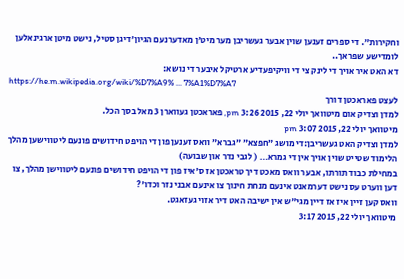וחקירות״. די ספרים זענען שוין אבער געשריבן מער מיט׳ן מאדערנעם הגיון׳דיגן סטיל, נישט מיטן ארגינאלען לומדישע שפראך..
דא האט איר אויך די לינק צי די וויקיפעדיע ארטיקל איבער די נושא:
https://he.m.wikipedia.org/wiki/%D7%A9% ... 7%A1%D7%A7
לעצט פאראכטן דורך
למדן וצדיק אום מיטוואך יולי 22, 2015 3:26 pm, פאראכטן געווארן 3 מאל בסך הכל.
מיטוואך יולי 22, 2015 3:07 pm
למדן וצדיק האט געשריבן:די מושג ״חפצא״ ״גברא״ וואס זענען פון די הויפט חידושים פונעם ליטווישען מהלך הלימוד שטייט שוין אויך אין די גמרא… ( לגבי נדר און שבועה)
במחילת כבוד תורתו, אבער וואס מאכט דיך טראכטן אז ס'איז פון די הויפט חידושים פונעם ליטווישן מהלך, צו דען ווערט עס נישט דערמאנט אינעם מנחת חינוך צו אינעם אבני נזר וכדו'?
וואס קען זיין איז אז דיין מגי"ש אין ישיבה האט דיר אזוי געזאגט.
מיטוואך יולי 22, 2015 3:17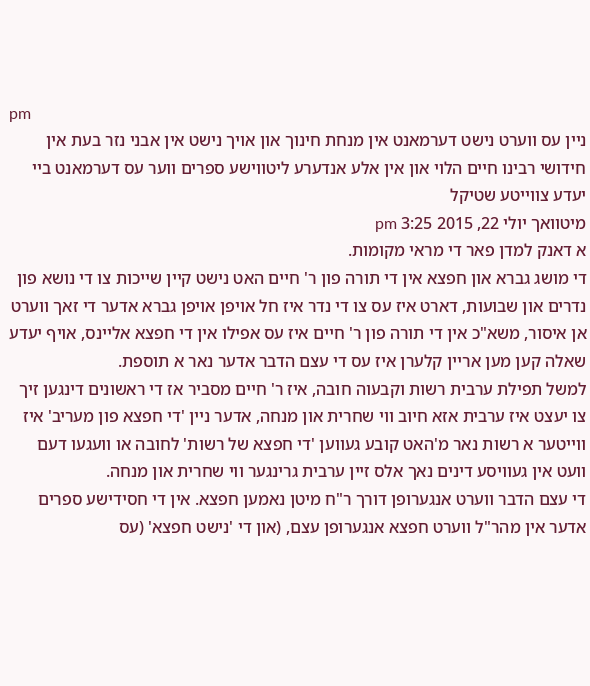pm
ניין עס ווערט נישט דערמאנט אין מנחת חינוך און אויך נישט אין אבני נזר בעת אין חידושי רבינו חיים הלוי און אין אלע אנדערע ליטווישע ספרים ווער עס דערמאנט ביי יעדע צווייטע שטיקל
מיטוואך יולי 22, 2015 3:25 pm
א דאנק למדן פאר די מראי מקומות.
די מושג גברא און חפצא אין די תורה פון ר' חיים האט נישט קיין שייכות צו די נושא פון נדרים און שבועות, דארט איז עס צו די נדר איז חל אויפן אויפן גברא אדער די זאך ווערט אן איסור, משא"כ אין די תורה פון ר' חיים איז עס אפילו אין די חפצא אליינס, אויף יעדע שאלה קען מען אריין קלערן איז עס די עצם הדבר אדער נאר א תוספת.
למשל תפילת ערבית רשות וקבעוה חובה, איז ר' חיים מסביר אז די ראשונים דינגען זיך צו יעצט איז ערבית אזא חיוב ווי שחרית און מנחה, אדער ניין 'די חפצא פון מעריב' איז ווייטער א רשות נאר מ'האט קובע געווען 'די חפצא של רשות' לחובה או וועגעו דעם וועט אין געוויסע דינים נאך אלס זיין ערבית גרינגער ווי שחרית און מנחה.
די עצם הדבר ווערט אנגערופן דורך ר"ח מיטן נאמען חפצא. אין די חסידישע ספרים אדער אין מהר"ל ווערט חפצא אנגערופן עצם, (און די 'נישט חפצא' (עס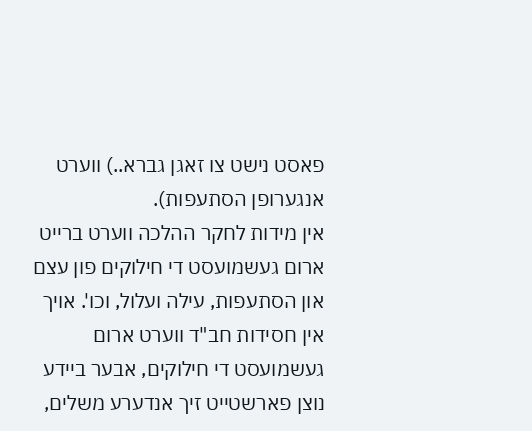פאסט נישט צו זאגן גברא..) ווערט אנגערופן הסתעפות).
אין מידות לחקר ההלכה ווערט ברייט ארום געשמועסט די חילוקים פון עצם און הסתעפות, עילה ועלול, וכו'. אויך אין חסידות חב"ד ווערט ארום געשמועסט די חילוקים, אבער ביידע נוצן פארשטייט זיך אנדערע משלים,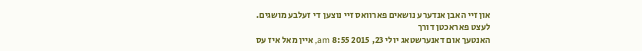און זיי האבן אנדערע נושאים פארוואס זיי נוצען די זעלבע מושגים.
לעצט פאראכטן דורך
האנטעך אום דאנערשטאג יולי 23, 2015 8:55 am, איין מאל איז עס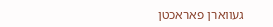געווארן פאראכטן